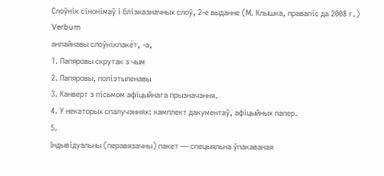Слоўнік сінонімаў і блізказначных слоў, 2-е выданне (М. Клышка, правапіс да 2008 г.)
Verbum
анлайнавы слоўнікпаке́т, -а,
1. Папяровы скрутак з чым
2. Папяровы, поліэтыленавы
3. Канверт з пісьмом афіцыйнага прызначэння.
4. У некаторых спалучэннях: камплект дакументаў, афіцыйных папер.
5.
Індывідуальны (перавязачны) пакет — спецыяльна ўпакаваная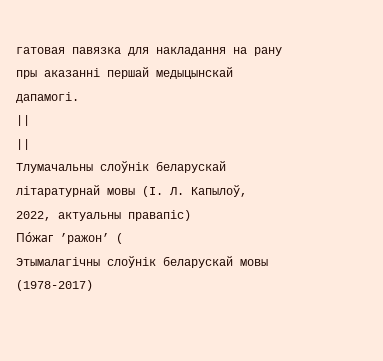гатовая павязка для накладання на рану пры аказанні першай медыцынскай дапамогі.
||
||
Тлумачальны слоўнік беларускай літаратурнай мовы (І. Л. Капылоў, 2022, актуальны правапіс)
По́жаг ’ражон’ (
Этымалагічны слоўнік беларускай мовы (1978-2017)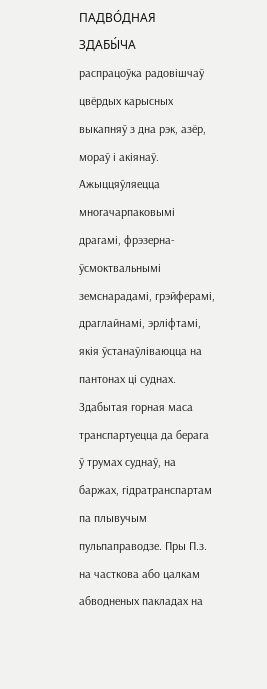ПАДВО́ДНАЯ ЗДАБЫ́ЧА
распрацоўка радовішчаў цвёрдых карысных выкапняў з дна рэк, азёр, мораў і акіянаў. Ажыццяўляецца многачарпаковымі драгамі, фрэзерна-ўсмоктвальнымі земснарадамі, грэйферамі, драглайнамі, эрліфтамі, якія ўстанаўліваюцца на пантонах ці суднах.
Здабытая горная маса транспартуецца да берага ў трумах суднаў, на баржах, гідратранспартам па плывучым пульпаправодзе. Пры П.з. на часткова або цалкам абводненых пакладах на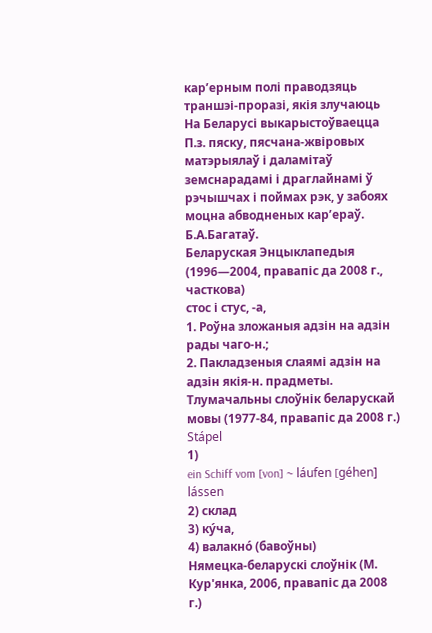кар’ерным полі праводзяць траншэі-проразі, якія злучаюць
На Беларусі выкарыстоўваецца П.з. пяску, пясчана-жвіровых матэрыялаў і даламітаў земснарадамі і драглайнамі ў рэчышчах і поймах рэк, у забоях моцна абводненых кар’ераў.
Б.А.Багатаў.
Беларуская Энцыклапедыя (1996—2004, правапіс да 2008 г., часткова)
стос і стус, ‑а,
1. Роўна зложаныя адзін на адзін рады чаго‑н.;
2. Пакладзеныя слаямі адзін на адзін якія‑н. прадметы.
Тлумачальны слоўнік беларускай мовы (1977-84, правапіс да 2008 г.)
Stápel
1)
ein Schiff vom [von] ~ láufen [géhen] lássen
2) склад
3) ку́ча,
4) валакно́ (бавоўны)
Нямецка-беларускі слоўнік (М. Кур'янка, 2006, правапіс да 2008 г.)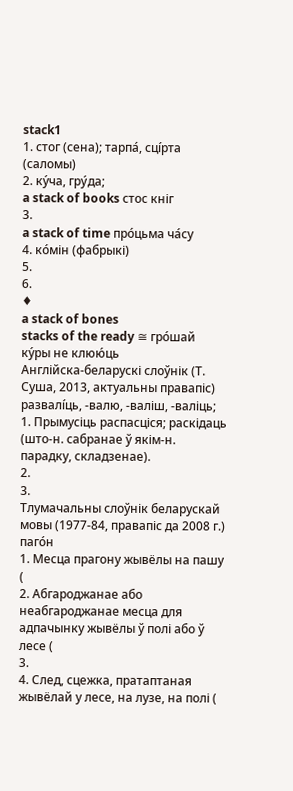stack1
1. стог (сена); тарпа́, сці́рта (саломы)
2. ку́ча, гру́да;
a stack of books стоc кніг
3.
a stack of time про́цьма ча́су
4. ко́мін (фабрыкі)
5.
6.
♦
a stack of bones
stacks of the ready ≅ гро́шай ку́ры не клюю́ць
Англійска-беларускі слоўнік (Т. Суша, 2013, актуальны правапіс)
развалі́ць, ‑валю, ‑валіш, ‑валіць;
1. Прымусіць распасціся; раскідаць (што‑н. сабранае ў якім‑н. парадку, складзенае).
2.
3.
Тлумачальны слоўнік беларускай мовы (1977-84, правапіс да 2008 г.)
паго́н
1. Месца прагону жывёлы на пашу (
2. Абгароджанае або неабгароджанае месца для адпачынку жывёлы ў полі або ў лесе (
3.
4. След, сцежка, пратаптаная жывёлай у лесе, на лузе, на полі (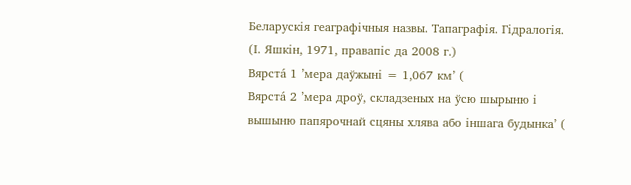Беларускія геаграфічныя назвы. Тапаграфія. Гідралогія. (І. Яшкін, 1971, правапіс да 2008 г.)
Вярста́ 1 ’мера даўжыні = 1,067 км’ (
Вярста́ 2 ’мера дроў, складзеных на ўсю шырыню і вышыню папярочнай сцяны хлява або іншага будынка’ (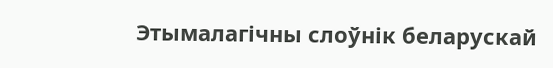Этымалагічны слоўнік беларускай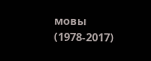мовы (1978-2017)